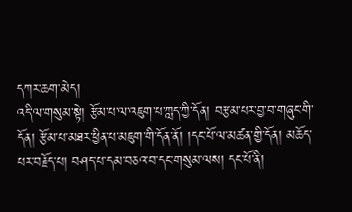དཀར་ཆག་མེད།
འདི་ལ་གསུམ་སྟེ། རྩོམ་པ་ལ་འཇུག་པ་ཀླད་ཀྱི་དོན། བརྩམ་པར་བྱ་བ་གཞུང་གི་དོན། རྩོམ་པ་མཐར་ཕྱིན་པ་མཇུག་གི་དོན་ནོ། །དང་པོ་ལ་མཚན་གྱི་དོན། མཆོད་པར་བརྗོད་པ། བཤད་པ་དམ་བཅའ་བ་དང་གསུམ་ལས། དང་པོ་ནི།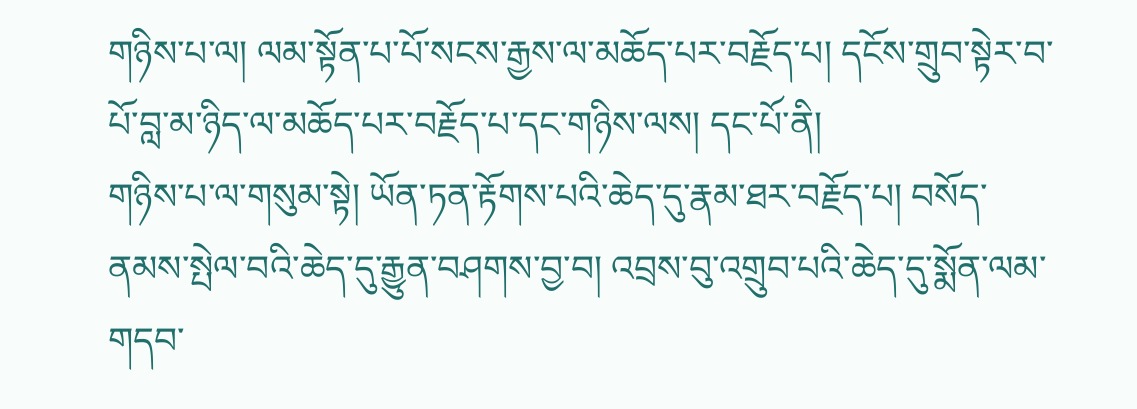གཉིས་པ་ལ། ལམ་སྟོན་པ་པོ་སངས་རྒྱས་ལ་མཆོད་པར་བརྗོད་པ། དངོས་གྲུབ་སྟེར་བ་པོ་བླ་མ་ཉིད་ལ་མཆོད་པར་བརྗོད་པ་དང་གཉིས་ལས། དང་པོ་ནི།
གཉིས་པ་ལ་གསུམ་སྟེ། ཡོན་ཏན་རྟོགས་པའི་ཆེད་དུ་རྣམ་ཐར་བརྗོད་པ། བསོད་ནམས་སྤེལ་བའི་ཆེད་དུ་རྒྱུན་བཤགས་བྱ་བ། འབྲས་བུ་འགྲུབ་པའི་ཆེད་དུ་སྨོན་ལམ་གདབ་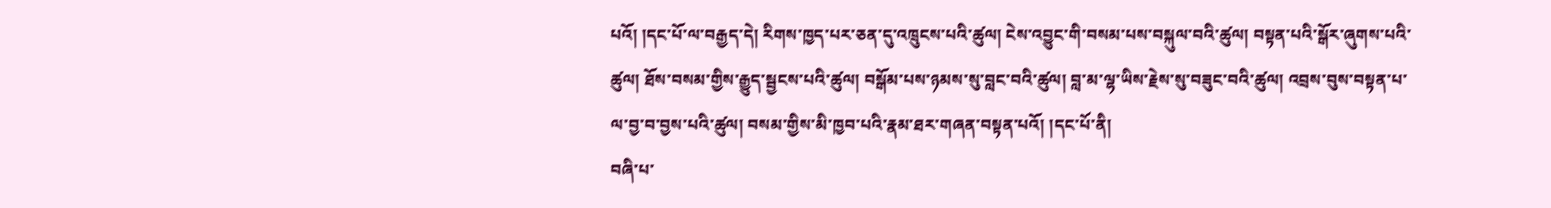པའོ། །དང་པོ་ལ་བརྒྱད་དེ། རིགས་ཁྱད་པར་ཅན་དུ་འཁྲུངས་པའི་ཚུལ། ངེས་འབྱུང་གི་བསམ་པས་བསྐུལ་བའི་ཚུལ། བསྟན་པའི་སྒོར་ཞུགས་པའི་ཚུལ། ཐོས་བསམ་གྱིས་རྒྱུད་སྦྱངས་པའི་ཚུལ། བསྒོམ་པས་ཉམས་སུ་བླང་བའི་ཚུལ། བླ་མ་ལྷ་ཡིས་རྗེས་སུ་བཟུང་བའི་ཚུལ། འབྲས་བུས་བསྟན་པ་ལ་བྱ་བ་བྱས་པའི་ཚུལ། བསམ་གྱིས་མི་ཁྱབ་པའི་རྣམ་ཐར་གཞན་བསྟན་པའོ། །དང་པོ་ནི།
བཞི་པ་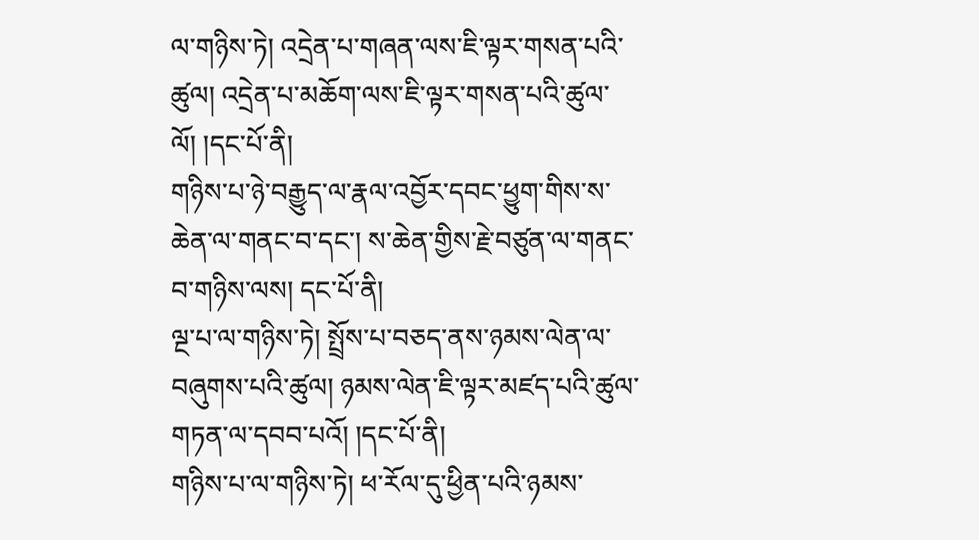ལ་གཉིས་ཏེ། འདྲེན་པ་གཞན་ལས་ཇི་ལྟར་གསན་པའི་ཚུལ། འདྲེན་པ་མཆོག་ལས་ཇི་ལྟར་གསན་པའི་ཚུལ་ལོ། །དང་པོ་ནི།
གཉིས་པ་ཉེ་བརྒྱུད་ལ་རྣལ་འབྱོར་དབང་ཕྱུག་གིས་ས་ཆེན་ལ་གནང་བ་དང་། ས་ཆེན་གྱིས་རྗེ་བཙུན་ལ་གནང་བ་གཉིས་ལས། དང་པོ་ནི།
ལྔ་པ་ལ་གཉིས་ཏེ། སྤྲོས་པ་བཅད་ནས་ཉམས་ལེན་ལ་བཞུགས་པའི་ཚུལ། ཉམས་ལེན་ཇི་ལྟར་མཛད་པའི་ཚུལ་གཏན་ལ་དབབ་པའོ། །དང་པོ་ནི།
གཉིས་པ་ལ་གཉིས་ཏེ། ཕ་རོལ་དུ་ཕྱིན་པའི་ཉམས་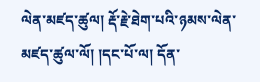ལེན་མཛད་ཚུལ། རྡོ་རྗེ་ཐེག་པའི་ཉམས་ལེན་མཛད་ཚུལ་ལོ། །དང་པོ་ལ། དོན་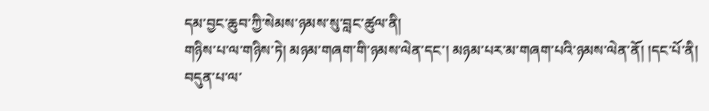དམ་བྱང་ཆུབ་ཀྱི་སེམས་ཉམས་སུ་བླང་ཚུལ་ནི།
གཉིས་པ་ལ་གཉིས་ཏེ། མཉམ་གཞག་གི་ཉམས་ལེན་དང་། མཉམ་པར་མ་གཞག་པའི་ཉམས་ལེན་ནོ། །དང་པོ་ནི།
བདུན་པ་ལ་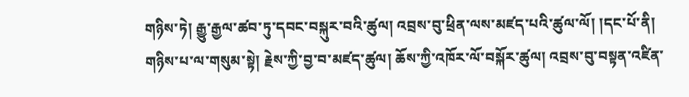གཉིས་ཏེ། རྒྱུ་རྒྱལ་ཚབ་ཏུ་དབང་བསྐུར་བའི་ཚུལ། འབྲས་བུ་ཕྲིན་ལས་མཛད་པའི་ཚུལ་ལོ། །དང་པོ་ནི།
གཉིས་པ་ལ་གསུམ་སྟེ། རྗེས་ཀྱི་བྱ་བ་མཛད་ཚུལ། ཆོས་ཀྱི་འཁོར་ལོ་བསྐོར་ཚུལ། འབྲས་བུ་བསྟན་འཛིན་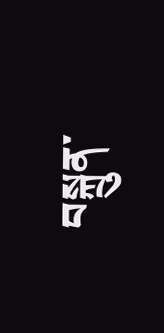བསྐྲུན་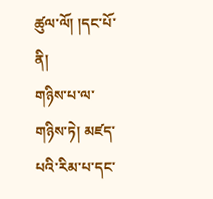ཚུལ་ལོ། །དང་པོ་ནི།
གཉིས་པ་ལ་གཉིས་ཏེ། མཛད་པའི་རིམ་པ་དང་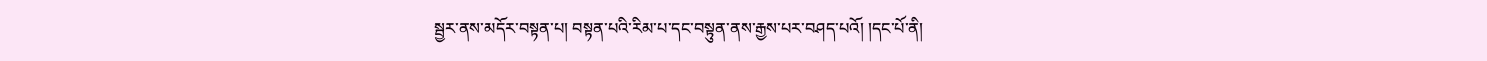སྦྱར་ནས་མདོར་བསྟན་པ། བསྟན་པའི་རིམ་པ་དང་བསྟུན་ནས་རྒྱས་པར་བཤད་པའོ། །དང་པོ་ནི།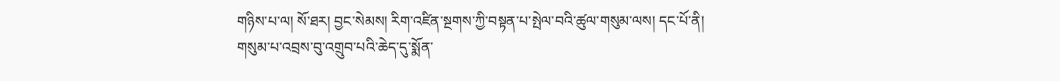གཉིས་པ་ལ། སོ་ཐར། བྱང་སེམས། རིག་འཛིན་སྔགས་ཀྱི་བསྟན་པ་སྤེལ་བའི་ཚུལ་གསུམ་ལས། དང་པོ་ནི།
གསུམ་པ་འབྲས་བུ་འགྲུབ་པའི་ཆེད་དུ་སྨོན་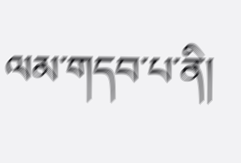ལམ་གདབ་པ་ནི།